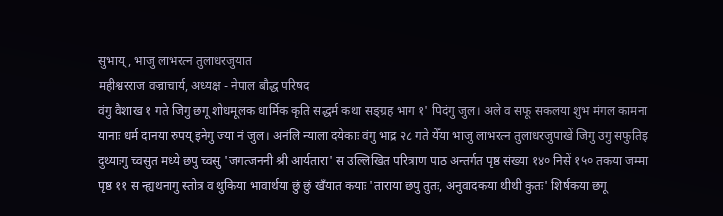सुभाय्, भाजु लाभरत्न तुलाधरजुयात
महीश्वरराज वज्राचार्य, अध्यक्ष - नेपाल बौद्ध परिषद
वंगु वैशाख १ गते जिगु छगू शोधमूलक धार्मिक कृति सद्धर्म कथा सङ्ग्रह भाग १' पिदंगु जुल। अले व सफू सकलया शुभ मंगल कामना यानाः धर्म दानया रुपय् इनेगु ज्या नं जुल। अनंलि न्याला दयेकाः वंगु भाद्र २८ गते येँया भाजु लाभरत्न तुलाधरजुपाखें जिगु उगु सफुतिइ दुथ्याःगु च्वसुत मध्ये छपु च्वसु 'जगत्जननी श्री आर्यतारा' स उल्लिखित परित्राण पाठ अन्तर्गत पृष्ठ संख्या १४० निसें १५० तकया जम्मा पृष्ठ ११ स न्ह्यथनागु स्तोत्र व थुकिया भावार्थया छुं छुं खँयात कयाः 'ताराया छपु तुतः, अनुवादकया थीथी कुतः' शिर्षकया छगू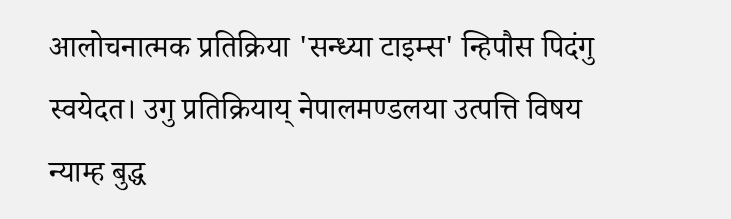आलोचनात्मक प्रतिक्रिया 'सन्ध्या टाइम्स' न्हिपौस पिदंगु स्वयेदत। उगु प्रतिक्रियाय् नेपालमण्डलया उत्पत्ति विषय न्याम्ह बुद्ध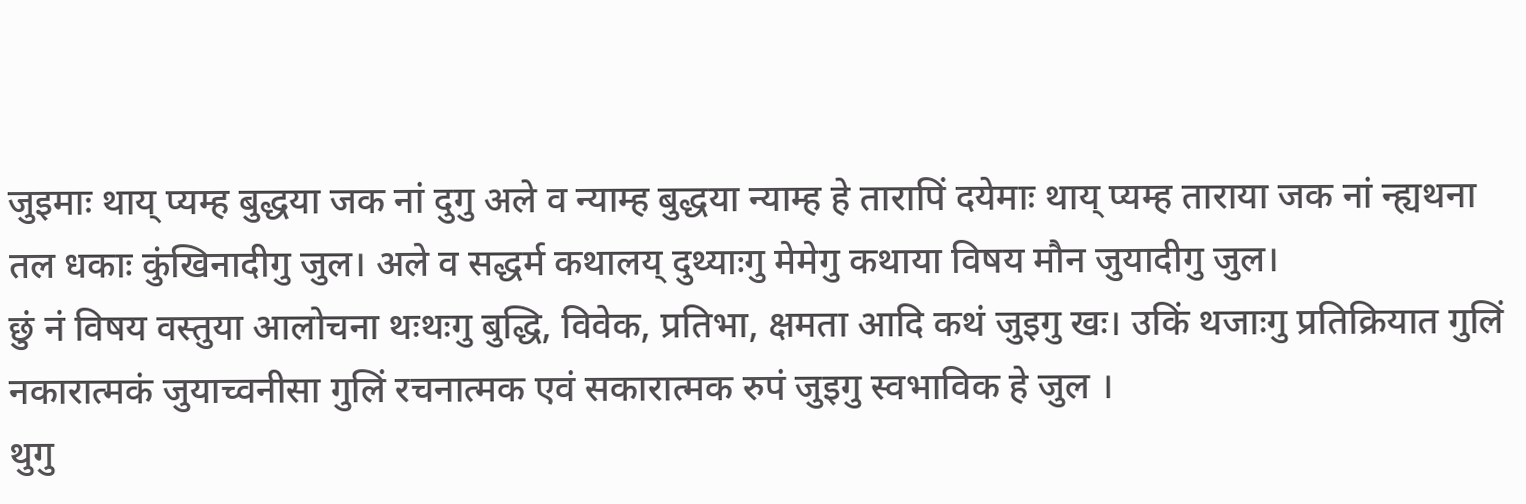जुइमाः थाय् प्यम्ह बुद्धया जक नां दुगु अले व न्याम्ह बुद्धया न्याम्ह हे तारापिं दयेमाः थाय् प्यम्ह ताराया जक नां न्ह्यथना तल धकाः कुंखिनादीगु जुल। अले व सद्धर्म कथालय् दुथ्याःगु मेमेगु कथाया विषय मौन जुयादीगु जुल।
छुं नं विषय वस्तुया आलोचना थःथःगु बुद्धि, विवेक, प्रतिभा, क्षमता आदि कथं जुइगु खः। उकिं थजाःगु प्रतिक्रियात गुलिं नकारात्मकं जुयाच्वनीसा गुलिं रचनात्मक एवं सकारात्मक रुपं जुइगु स्वभाविक हे जुल ।
थुगु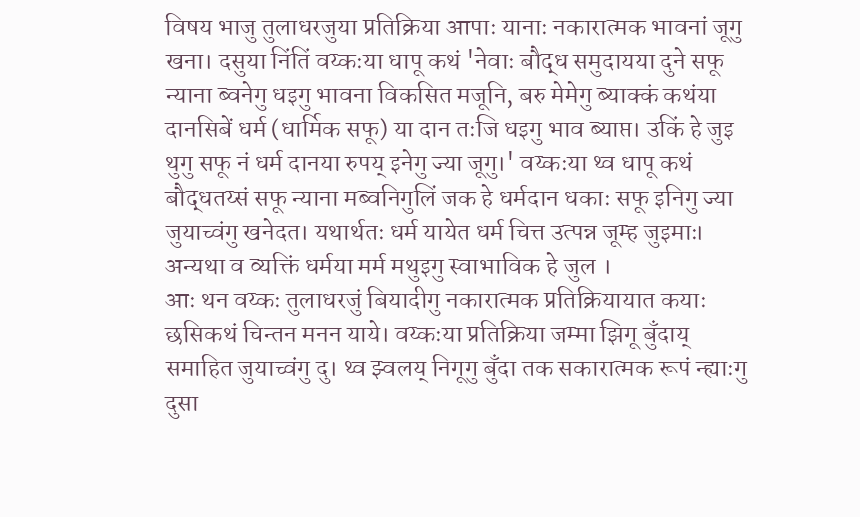विषय भाजु तुलाधरजुया प्रतिक्रिया आपाः यानाः नकारात्मक भावनां जूगु खना। दसुया निंतिं वय्कःया धापू कथं 'नेवाः बौद्ध समुदायया दुने सफू न्याना ब्वनेगु धइगु भावना विकसित मजूनि, बरु मेमेगु ब्याक्कं कथंया दानसिबें धर्म (धार्मिक सफू) या दान तःजि धइगु भाव ब्याप्त। उकिं हे जुइ थुगु सफू नं धर्म दानया रुपय् इनेगु ज्या जूगु।' वय्कःया थ्व धापू कथं बौद्धतय्सं सफू न्याना मब्वनिगुलिं जक हे धर्मदान धकाः सफू इनिगु ज्या जुयाच्वंगु खनेदत। यथार्थतः धर्म यायेत धर्म चित्त उत्पन्न जूम्ह जुइमाः। अन्यथा व व्यक्तिं धर्मया मर्म मथुइगु स्वाभाविक हे जुल ।
आः थन वय्कः तुलाधरजुं बियादीगु नकारात्मक प्रतिक्रियायात कयाः छसिकथं चिन्तन मनन याये। वय्कःया प्रतिक्रिया जम्मा झिगू बुँदाय् समाहित जुयाच्वंगु दु। थ्व झ्वलय् निगूगु बुँदा तक सकारात्मक रूपं न्ह्याःगु दुसा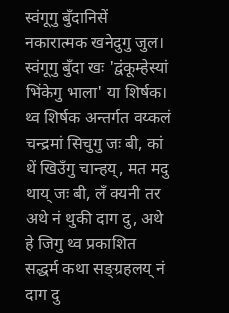स्वंगूगु बुँदानिसें नकारात्मक खनेदुगु जुल। स्वंगूगु बुँदा खः 'द्वंकूम्हेस्यां भिंकेगु भाला' या शिर्षक। थ्व शिर्षक अन्तर्गत वय्कलं चन्द्रमां सिचुगु जः बी, कां थें खिउँगु चान्हय्, मत मदु थाय् जः बी, लँ क्यनी तर अथे नं थुकी दाग दु, अथे हे जिगु थ्व प्रकाशित सद्धर्म कथा सङ्ग्रहलय् नं दाग दु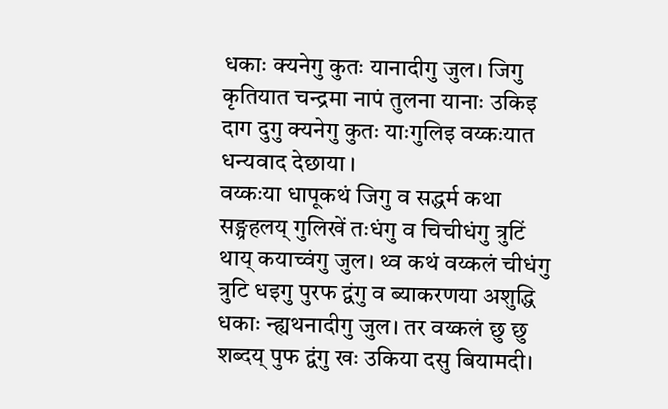धकाः क्यनेगु कुतः यानादीगु जुल। जिगु कृतियात चन्द्रमा नापं तुलना यानाः उकिइ दाग दुगु क्यनेगु कुतः याःगुलिइ वय्कःयात धन्यवाद देछाया ।
वय्कःया धापूकथं जिगु व सद्धर्म कथा सङ्ग्रहलय् गुलिखें तःधंगु व चिचीधंगु त्रुटिं थाय् कयाच्वंगु जुल। थ्व कथं वय्कलं चीधंगु त्रुटि धइगु पुरफ द्वंगु व ब्याकरणया अशुद्धि धकाः न्ह्यथनादीगु जुल। तर वय्कलं छु छु शब्दय् पुफ द्वंगु खः उकिया दसु बियामदी।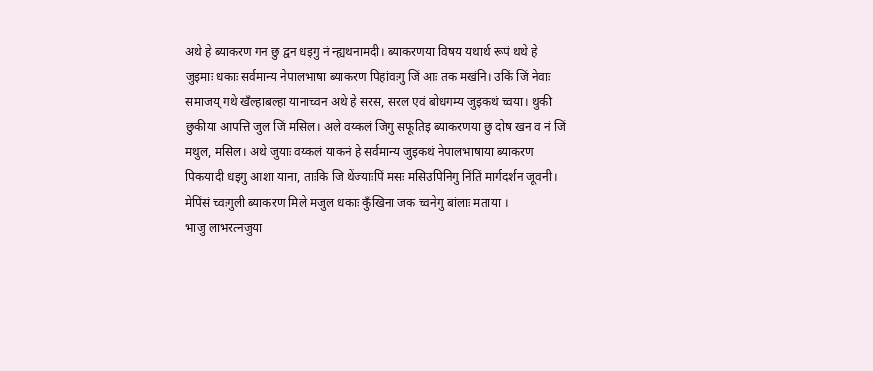अथे हे ब्याकरण गन छु द्वन धइगु नं न्ह्यथनामदी। ब्याकरणया विषय यथार्थ रूपं थथे हे जुइमाः धकाः सर्वमान्य नेपालभाषा ब्याकरण पिहांवःगु जिं आः तक मखंनि। उकिं जिं नेवाः समाजय् गथे खँल्हाबल्हा यानाच्वन अथे हे सरस, सरल एवं बोधगम्य जुइकथं च्वया। थुकी छुकीया आपत्ति जुल जिं मसिल। अले वय्कलं जिगु सफूतिइ ब्याकरणया छु दोष खन व नं जिं मथुल, मसिल। अथे जुयाः वय्कलं याकनं हे सर्वमान्य जुइकथं नेपालभाषाया ब्याकरण पिकयादी धइगु आशा याना, ताःकि जि थेंज्याःपिं मसः मसिउपिनिगु निंतिं मार्गदर्शन जूवनी। मेपिंसं च्वःगुली ब्याकरण मिले मजुल धकाः कुँखिना जक च्वनेगु बांलाः मताया ।
भाजु लाभरत्नजुया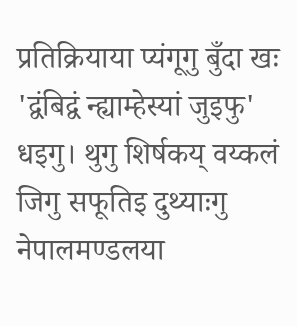प्रतिक्रियाया प्यंगूगु बुँदा खः 'द्वंबिद्वं न्ह्याम्हेस्यां जुइफु' धइगु। थुगु शिर्षकय् वय्कलं जिगु सफूतिइ दुथ्याःगु नेपालमण्डलया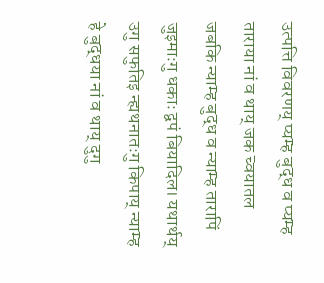उत्पत्ति विवरणय् प्यम्ह बुद्ध व प्यम्ह ताराया नां व थाय् जक च्वयातल जबकि न्याम्ह बुद्ध व न्याम्ह तारापिं जुइमाःगु धकाः द्वपं बियादिल। यथार्थय् उगु सफुतिइ न्ह्यथनातःगु किपाय् न्याम्ह हे बुद्धया नां व थाय् दुगु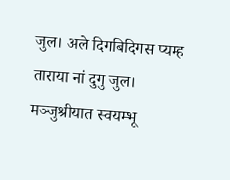जुल। अले दिगबिदिगस प्यम्ह ताराया नां दुगु जुल। मञ्जुश्रीयात स्वयम्भू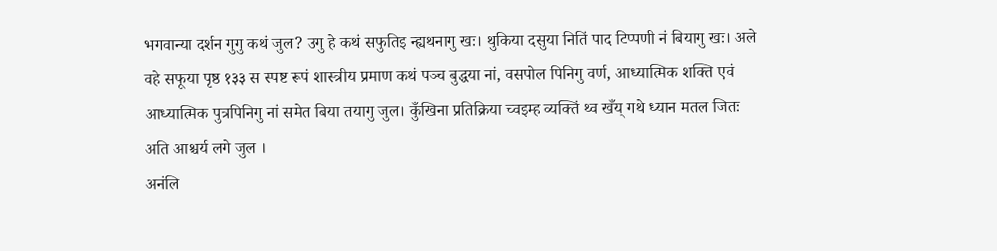भगवान्या दर्शन गुगु कथं जुल? उगु हे कथं सफुतिइ न्ह्यथनागु खः। थुकिया दसुया नितिं पाद टिप्पणी नं बियागु खः। अले वहे सफूया पृष्ठ १३३ स स्पष्ट रूपं शास्त्रीय प्रमाण कथं पञ्च बुद्धया नां, वसपोल पिनिगु वर्ण, आध्यात्मिक शक्ति एवं आध्यात्मिक पुत्रपिनिगु नां समेत बिया तयागु जुल। कुँखिना प्रतिक्रिया च्वइम्ह व्यक्तिं थ्व खँय् गथे ध्यान मतल जितः अति आश्चर्य लगे जुल ।
अनंलि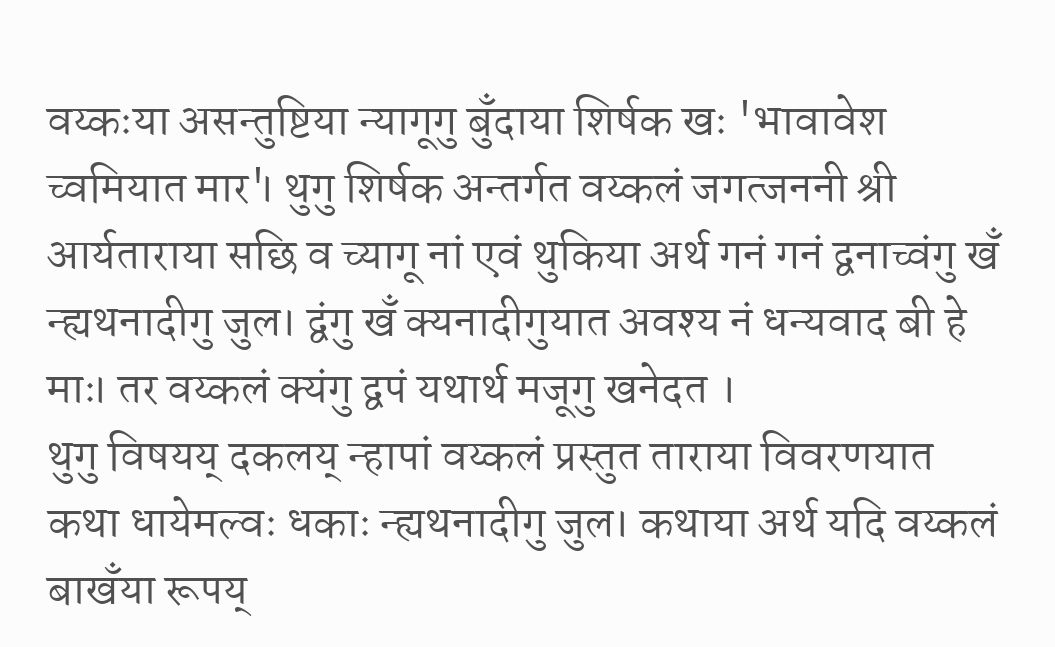वय्कःया असन्तुष्टिया न्यागूगु बुँदाया शिर्षक खः 'भावावेश च्वमियात मार'। थुगु शिर्षक अन्तर्गत वय्कलं जगत्जननी श्री आर्यताराया सछि व च्यागू नां एवं थुकिया अर्थ गनं गनं द्वनाच्वंगु खँ न्ह्यथनादीगु जुल। द्वंगु खँ क्यनादीगुयात अवश्य नं धन्यवाद बी हे माः। तर वय्कलं क्यंगु द्वपं यथार्थ मजूगु खनेदत ।
थुगु विषयय् दकलय् न्हापां वय्कलं प्रस्तुत ताराया विवरणयात कथा धायेमल्वः धकाः न्ह्यथनादीगु जुल। कथाया अर्थ यदि वय्कलं बाखँया रूपय्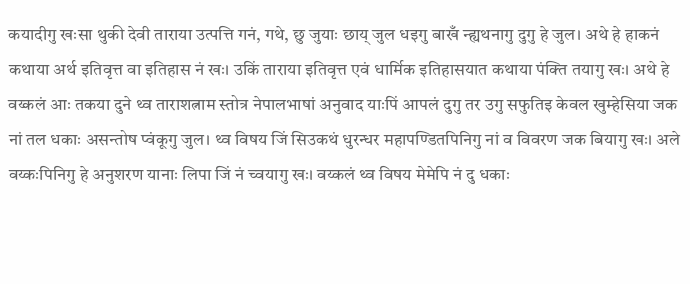कयादीगु खःसा थुकी देवी ताराया उत्पत्ति गनं, गथे, छु जुयाः छाय् जुल धइगु बाखँ न्ह्यथनागु दुगु हे जुल। अथे हे हाकनं कथाया अर्थ इतिवृत्त वा इतिहास नं खः। उकिं ताराया इतिवृत्त एवं धार्मिक इतिहासयात कथाया पंक्ति तयागु खः। अथे हे वय्कलं आः तकया दुने थ्व ताराशत्नाम स्तोत्र नेपालभाषां अनुवाद याःपिं आपलं दुगु तर उगु सफुतिइ केवल खुम्हेसिया जक नां तल धकाः असन्तोष प्वंकूगु जुल। थ्व विषय जिं सिउकथं धुरन्धर महापण्डितपिनिगु नां व विवरण जक बियागु खः। अले वय्कःपिनिगु हे अनुशरण यानाः लिपा जिं नं च्वयागु खः। वय्कलं थ्व विषय मेमेपि नं दु धकाः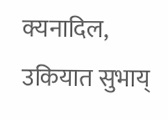क्यनादिल, उकियात सुभाय्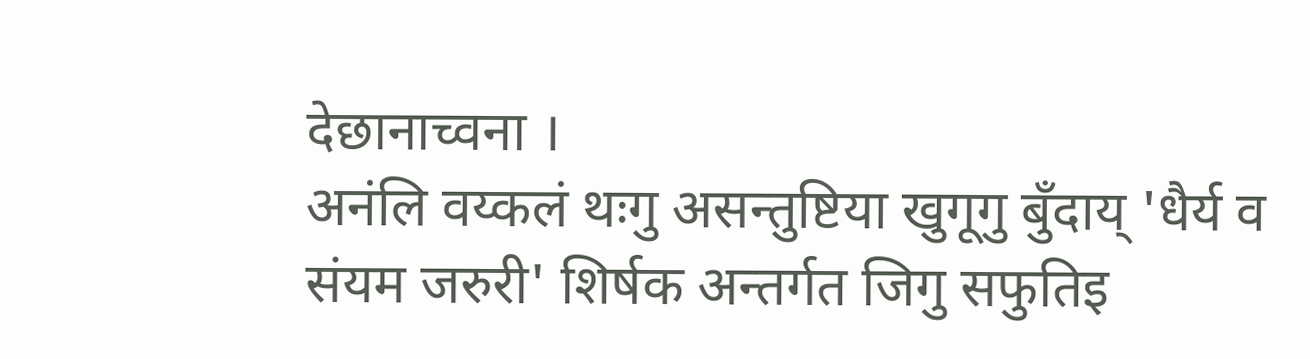देछानाच्वना ।
अनंलि वय्कलं थःगु असन्तुष्टिया खुगूगु बुँदाय् 'धैर्य व संयम जरुरी' शिर्षक अन्तर्गत जिगु सफुतिइ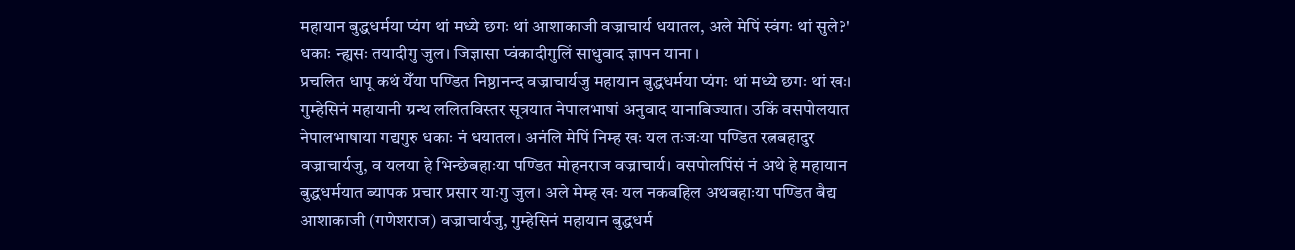महायान बुद्धधर्मया प्यंग थां मध्ये छगः थां आशाकाजी वज्राचार्य धयातल, अले मेपिं स्वंगः थां सुले?' धकाः न्ह्यसः तयादीगु जुल। जिज्ञासा प्वंकादीगुलिं साधुवाद ज्ञापन याना ।
प्रचलित धापू कथं येँया पण्डित निष्ठानन्द वज्राचार्यजु महायान बुद्धधर्मया प्यंगः थां मध्ये छगः थां खः। गुम्हेसिनं महायानी ग्रन्थ ललितविस्तर सूत्रयात नेपालभाषां अनुवाद यानाबिज्यात। उकिं वसपोलयात नेपालभाषाया गद्यगुरु धकाः नं धयातल। अनंलि मेपिं निम्ह खः यल तःजःया पण्डित रत्नबहादुर वज्राचार्यजु, व यलया हे भिन्छेबहाःया पण्डित मोहनराज वज्राचार्य। वसपोलपिंसं नं अथे हे महायान बुद्धधर्मयात ब्यापक प्रचार प्रसार याःगु जुल। अले मेम्ह खः यल नकबहिल अथबहाःया पण्डित बैद्य आशाकाजी (गणेशराज) वज्राचार्यजु, गुम्हेसिनं महायान बुद्धधर्म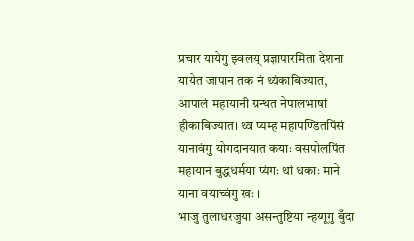प्रचार यायेगु झ्वलय् प्रज्ञापारमिता देशना यायेत जापान तक नं थ्यंकाबिज्यात, आपालं महायानी ग्रन्थत नेपालभाषां हीकाबिज्यात। थ्व प्यम्ह महापण्डितपिंसं यानावंगु योगदानयात कयाः वसपोलपिंत महायान बुद्धधर्मया प्यंगः थां धकाः माने याना वयाच्वंगु खः ।
भाजु तुलाधरजुया असन्तुष्टिया न्हय्गूगु बुँदा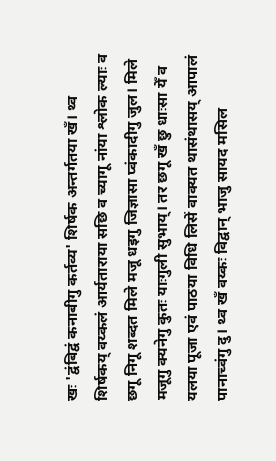खः 'द्वंबिद्वं कनाबीगु कर्तव्य' शिर्षक अन्तर्गतया खँ। थ्व शिर्षकय् वय्कलं आर्यताराया सछि व च्यागू नांया श्लोक ल्याः व छगू निगू शब्दत मिले मजू धइगु जिज्ञासा प्वंकादीगु जुल। मिले मजूगु क्यनेगु कुतः याःगुली सुभाय्। तर छगू खँ छु धाःसा येँ व यलया पूजा एवं पाठया विधि लिसें वाक्यत थासंथासय् आपालं पानाच्वंगु दु। थ्व खँ वय्कः विद्वान् भाजु सायद मसिल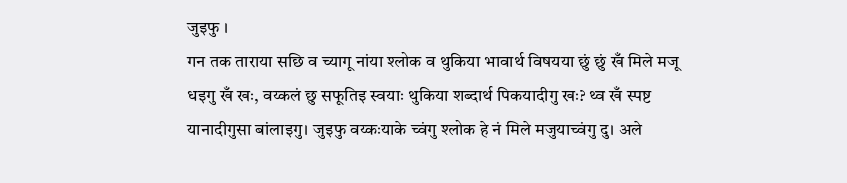जुइफु ।
गन तक ताराया सछि व च्यागू नांया श्लोक व थुकिया भावार्थ विषयया छुं छुं खँ मिले मजू धइगु खँ खः, वय्कलं छु सफूतिइ स्वयाः थुकिया शब्दार्थ पिकयादीगु खः? थ्व खँ स्पष्ट यानादीगुसा बांलाइगु। जुइफु वय्कःयाके च्वंगु श्लोक हे नं मिले मजुयाच्वंगु दु। अले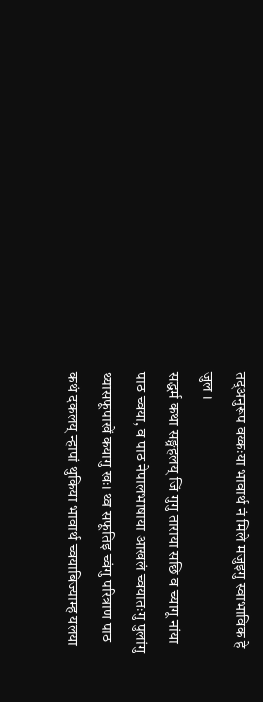तद्अनुरूप वय्कःया भावार्थ नं मिले मजुइगु स्वाभाविक हे जुल ।
सद्धर्म कथा सङ्ग्रहलय् जिं गुगु ताराया सछि व च्यागू नांया पाठ च्वया, व पाठ नेपालभाषाया आखलं च्वयातःगु पुलांगु थ्यासफूपाखें कयागु खः। थ्व सफूतिइ च्वंगु परित्राण पाठ कथं दकलय् न्हापां थुकिया भावार्थ च्वयाबिज्याम्ह यलया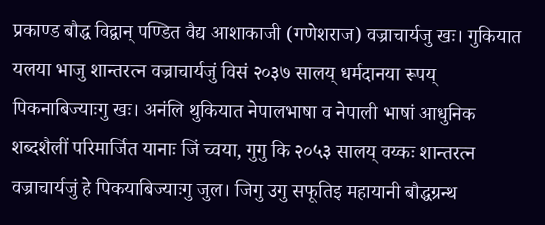प्रकाण्ड बौद्ध विद्वान् पण्डित वैद्य आशाकाजी (गणेशराज) वज्राचार्यजु खः। गुकियात यलया भाजु शान्तरत्न वज्राचार्यजुं विसं २०३७ सालय् धर्मदानया रूपय् पिकनाबिज्याःगु खः। अनंलि थुकियात नेपालभाषा व नेपाली भाषां आधुनिक शब्दशैलीं परिमार्जित यानाः जिं च्वया, गुगु कि २०५३ सालय् वय्कः शान्तरत्न वज्राचार्यजुं हे पिकयाबिज्याःगु जुल। जिगु उगु सफूतिइ महायानी बौद्धग्रन्थ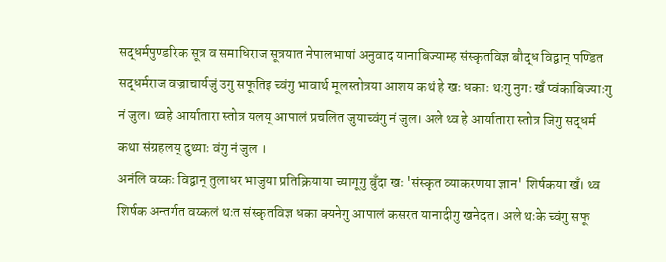सद्धर्मपुण्डरिक सूत्र व समाधिराज सूत्रयात नेपालभाषां अनुवाद यानाबिज्याम्ह संस्कृतविज्ञ बौद्ध विद्वान् पण्डित सद्धर्मराज वज्राचार्यजुं उगु सफूतिइ च्वंगु भावार्थ मूलस्तोत्रया आशय कथं हे खः धकाः थःगु नुगः खँ प्वंकाबिज्याःगु नं जुल। थ्वहे आर्यातारा स्तोत्र यलय् आपालं प्रचलित जुयाच्वंगु नं जुल। अले थ्व हे आर्यातारा स्तोत्र जिगु सद्धर्म कथा संग्रहलय् दुथ्याः वंगु नं जुल ।
अनंलि वय्कः विद्वान् तुलाधर भाजुया प्रतिक्रियाया च्यागूगु बुँदा खः 'संस्कृत व्याकरणया ज्ञान' शिर्षकया खँ। थ्व शिर्षक अन्तर्गत वय्कलं थःत संस्कृतविज्ञ धका क्यनेगु आपालं कसरत यानादीगु खनेदत। अले थःके च्वंगु सफू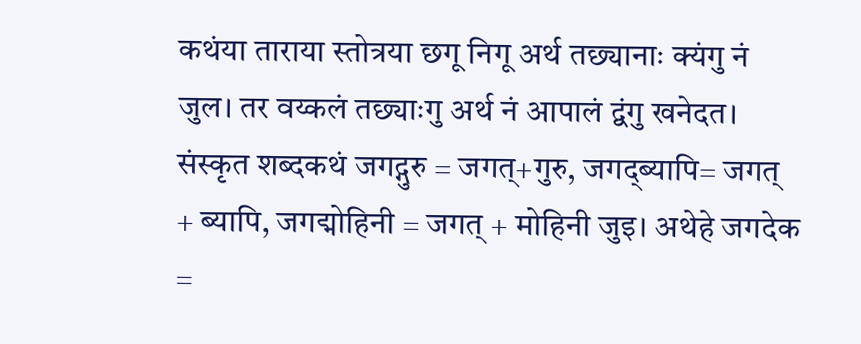कथंया ताराया स्तोत्रया छगू निगू अर्थ तछ्यानाः क्यंगु नं जुल। तर वय्कलं तछ्याःगु अर्थ नं आपालं द्वंगु खनेदत। संस्कृत शब्दकथं जगद्गुरु = जगत्+गुरु, जगद्ब्यापि= जगत् + ब्यापि, जगद्मोहिनी = जगत् + मोहिनी जुइ। अथेहे जगदेक =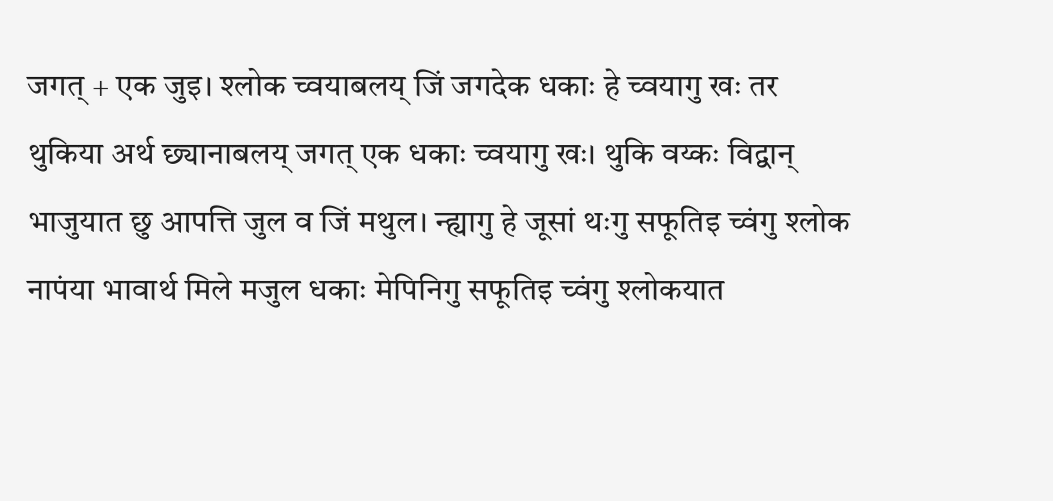जगत् + एक जुइ। श्लोक च्वयाबलय् जिं जगदेक धकाः हे च्वयागु खः तर थुकिया अर्थ छ्यानाबलय् जगत् एक धकाः च्वयागु खः। थुकि वय्कः विद्वान् भाजुयात छु आपत्ति जुल व जिं मथुल। न्ह्यागु हे जूसां थःगु सफूतिइ च्वंगु श्लोक नापंया भावार्थ मिले मजुल धकाः मेपिनिगु सफूतिइ च्वंगु श्लोकयात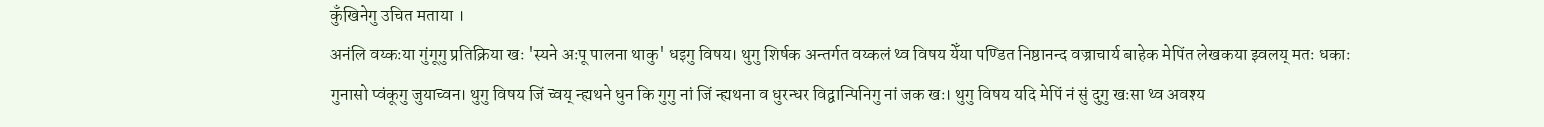कुँखिनेगु उचित मताया ।
अनंलि वय्कःया गुंगूगु प्रतिक्रिया खः 'स्यने अःपू पालना थाकु' धइगु विषय। थुगु शिर्षक अन्तर्गत वय्कलं थ्व विषय येँया पण्डित निष्ठानन्द वज्राचार्य बाहेक मेपिंत लेखकया झ्वलय् मतः धकाः गुनासो प्वंकूगु जुयाच्वन। थुगु विषय जिं च्वय् न्ह्यथने धुन कि गुगु नां जिं न्ह्यथना व धुरन्धर विद्वान्पिनिगु नां जक खः। थुगु विषय यदि मेपिं नं सुं दुगु खःसा थ्व अवश्य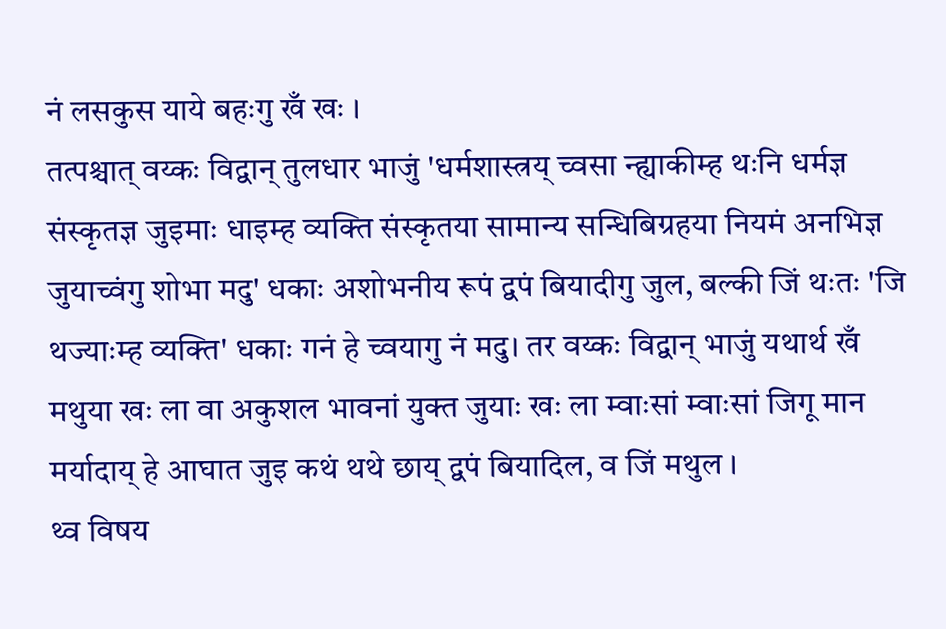नं लसकुस याये बहःगु खँ खः ।
तत्पश्चात् वय्कः विद्वान् तुलधार भाजुं 'धर्मशास्त्रय् च्वसा न्ह्याकीम्ह थःनि धर्मज्ञ संस्कृतज्ञ जुइमाः धाइम्ह व्यक्ति संस्कृतया सामान्य सन्धिबिग्रहया नियमं अनभिज्ञ जुयाच्वंगु शोभा मदु' धकाः अशोभनीय रूपं द्वपं बियादीगु जुल, बल्की जिं थःतः 'जि थज्याःम्ह व्यक्ति' धकाः गनं हे च्वयागु नं मदु। तर वय्कः विद्वान् भाजुं यथार्थ खँ मथुया खः ला वा अकुशल भावनां युक्त जुयाः खः ला म्वाःसां म्वाःसां जिगू मान मर्यादाय् हे आघात जुइ कथं थथे छाय् द्वपं बियादिल, व जिं मथुल ।
थ्व विषय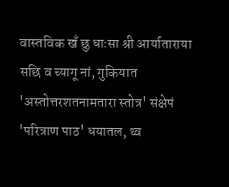वास्तविक खँ छु धाःसा श्री आर्याताराया सछि व च्यागू नां, गुकियात 'अस्तोत्तरशतनामतारा स्तोत्र' संक्षेपं 'परित्राण पाठ' धयातल, थ्व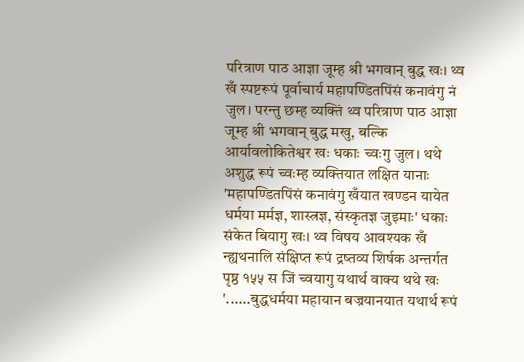परित्राण पाठ आज्ञा जूम्ह श्री भगवान् बुद्ध खः। थ्व खँ स्पष्टरूपं पूर्वाचार्य महापण्डितपिंसं कनावंगु नं जुल। परन्तु छम्ह व्यक्तिं थ्व परित्राण पाठ आज्ञा जूम्ह श्री भगवान् बुद्ध मखु, बल्कि आर्यावलोकितेश्वर खः धकाः च्वःगु जुल। थथे अशुद्ध रूपं च्वःम्ह व्यक्तियात लक्षित यानाः 'महापण्डितपिंसं कनावंगु खँयात खण्डन यायेत धर्मया मर्मज्ञ, शास्त्रज्ञ, संस्कृतज्ञ जुइमाः' धकाः संकेत बियागु खः। थ्व विषय आवश्यक खँ न्ह्यथनालि संक्षिप्त रूपं द्रष्तव्य शिर्षक अन्तर्गत पृष्ठ १५५ स जिं च्वयागु यथार्थ वाक्य थथे खः '......बुद्धधर्मया महायान बज्रयानयात यथार्थ रूपं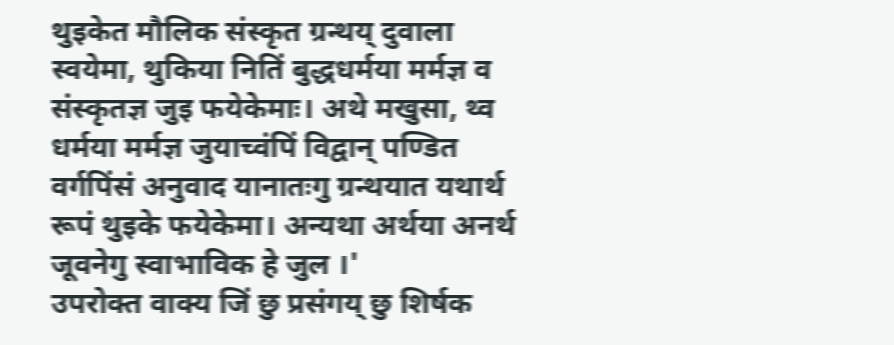थुइकेत मौलिक संस्कृत ग्रन्थय् दुवाला स्वयेमा, थुकिया नितिं बुद्धधर्मया मर्मज्ञ व संस्कृतज्ञ जुइ फयेकेमाः। अथे मखुसा, थ्व धर्मया मर्मज्ञ जुयाच्वंपिं विद्वान् पण्डित वर्गपिंसं अनुवाद यानातःगु ग्रन्थयात यथार्थ रूपं थुइके फयेकेमा। अन्यथा अर्थया अनर्थ जूवनेगु स्वाभाविक हे जुल ।'
उपरोक्त वाक्य जिं छु प्रसंगय् छु शिर्षक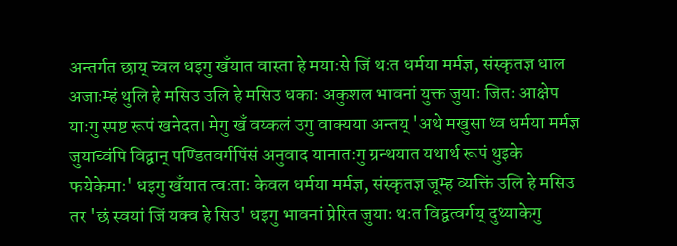अन्तर्गत छाय् च्वल धइगु खँयात वास्ता हे मयाःसे जिं थःत धर्मया मर्मज्ञ, संस्कृतज्ञ धाल अजाःम्हं थुलि हे मसिउ उलि हे मसिउ धकाः अकुशल भावनां युक्त जुयाः जितः आक्षेप याःगु स्पष्ट रूपं खनेदत। मेगु खँ वय्कलं उगु वाक्यया अन्तय् 'अथे मखुसा थ्व धर्मया मर्मज्ञ जुयाच्वंपि विद्वान् पण्डितवर्गपिंसं अनुवाद यानातःगु ग्रन्थयात यथार्थ रूपं थुइके फयेकेमाः' धइगु खँयात त्वःताः केवल धर्मया मर्मज्ञ, संस्कृतज्ञ जूम्ह व्यक्तिं उलि हे मसिउ तर 'छं स्वयां जिं यक्व हे सिउ' धइगु भावनां प्रेरित जुयाः थःत विद्वत्वर्गय् दुथ्याकेगु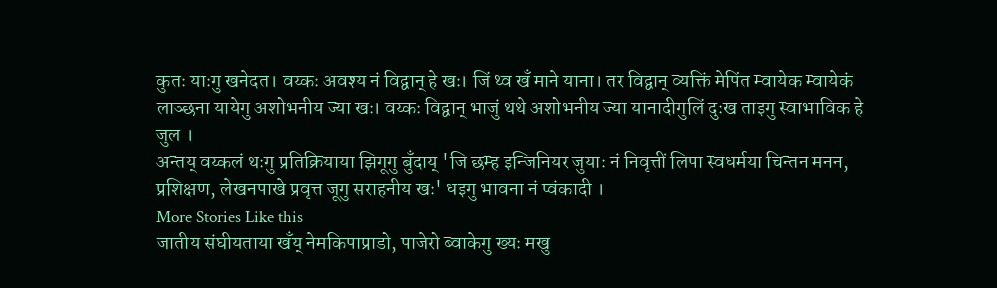कुतः याःगु खनेदत। वय्कः अवश्य नं विद्वान् हे खः। जिं थ्व खँ माने याना। तर विद्वान् व्यक्तिं मेपिंत म्वायेक म्वायेकं लाञ्छना यायेगु अशोभनीय ज्या खः। वय्कः विद्वान् भाजुं थथे अशोभनीय ज्या यानादीगुलिं दुःख ताइगु स्वाभाविक हे जुल ।
अन्तय् वय्कलं थःगु प्रतिक्रियाया झिगूगु बुँदाय् 'जि छम्ह इन्जिनियर जुयाः नं निवृत्तीं लिपा स्वधर्मया चिन्तन मनन, प्रशिक्षण, लेखनपाखे प्रवृत्त जूगु सराहनीय खः' धइगु भावना नं प्वंकादी ।
More Stories Like this
जातीय संघीयताया खँय् नेमकिपाप्राडो, पाजेरो ब्वाकेगु ख्यः मखु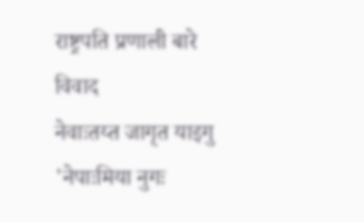राष्ट्रपति प्रणाली बारे विवाद
नेवाःतय्त जागृत याइगु 'नेपाःमिया नुगः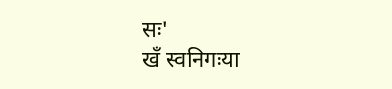सः'
खँ स्वनिगःया